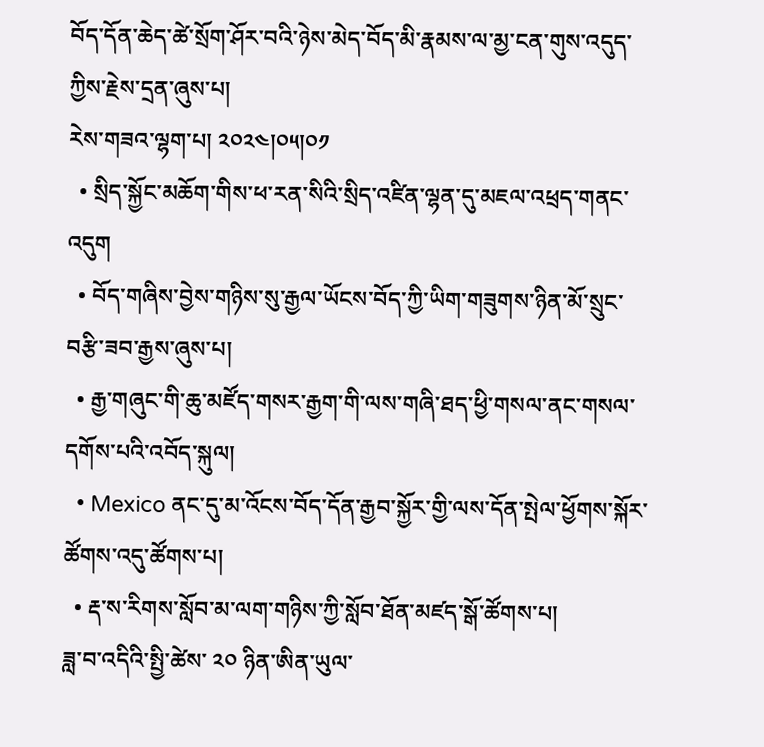བོད་དོན་ཆེད་ཚེ་སྲོག་ཤོར་བའི་ཉེས་མེད་བོད་མི་རྣམས་ལ་མྱ་ངན་གུས་འདུད་ཀྱིས་རྗེས་དྲན་ཞུས་པ།
རེས་གཟའ་ལྷག་པ། ༢༠༢༤།༠༥།༠༡
  • སྲིད་སྐྱོང་མཆོག་གིས་ཕ་རན་སིའི་སྲིད་འཛིན་ལྷན་དུ་མཇལ་འཕྲད་གནང་འདུག
  • བོད་གཞིས་བྱེས་གཉིས་སུ་རྒྱལ་ཡོངས་བོད་ཀྱི་ཡིག་གཟུགས་ཉིན་མོ་སྲུང་བརྩི་ཟབ་རྒྱས་ཞུས་པ།
  • རྒྱ་གཞུང་གི་ཆུ་མཛོད་གསར་རྒྱག་གི་ལས་གཞི་ཐད་ཕྱི་གསལ་ནང་གསལ་དགོས་པའི་འབོད་སྐུལ།
  • Mexico ནང་དུ་མ་འོངས་བོད་དོན་རྒྱབ་སྐྱོར་གྱི་ལས་དོན་སྤེལ་ཕྱོགས་སྐོར་ཚོགས་འདུ་ཚོགས་པ།
  • རྡ་ས་རིགས་སློབ་མ་ལག་གཉིས་ཀྱི་སློབ་ཐོན་མཛད་སྒོ་ཚོགས་པ།
ཟླ་བ་འདིའི་སྤྱི་ཚེས་ ༢༠ ཉིན་ཨིན་ཡུལ་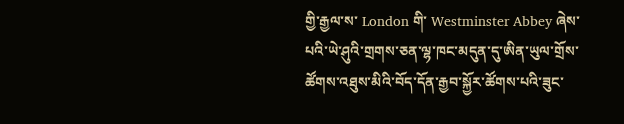གྱི་རྒྱལ་ས་ London གི་ Westminster Abbey ཞེས་པའི་ཡེ་ཤུའི་གྲགས་ཅན་ལྷ་ཁང་མདུན་དུ་ཨིན་ཡུལ་གྲོས་ཚོགས་འཐུས་མིའི་བོད་དོན་རྒྱབ་སྐྱོར་ཚོགས་པའི་ཟུང་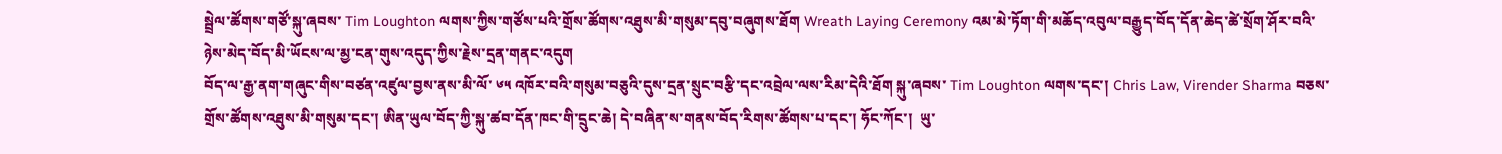སྦྲེལ་ཚོགས་གཙོ་སྐུ་ཞབས་ Tim Loughton ལགས་ཀྱིས་གཙོས་པའི་གྲོས་ཚོགས་འཐུས་མི་གསུམ་དབུ་བཞུགས་ཐོག Wreath Laying Ceremony འམ་མེ་ཏོག་གི་མཆོད་འབུལ་བརྒྱུད་བོད་དོན་ཆེད་ཚེ་སྲོག་ཤོར་བའི་ཉེས་མེད་བོད་མི་ཡོངས་ལ་མྱ་ངན་གུས་འདུད་ཀྱིས་རྗེས་དྲན་གནང་འདུག
བོད་ལ་རྒྱ་ནག་གཞུང་གིས་བཙན་འཛུལ་བྱས་ནས་མི་ལོ་ ༦༥ འཁོར་བའི་གསུམ་བཅུའི་དུས་དྲན་སྲུང་བརྩི་དང་འབྲེལ་ལས་རིམ་དེའི་ཐོག སྐུ་ཞབས་ Tim Loughton ལགས་དང་། Chris Law, Virender Sharma བཅས་གྲོས་ཚོགས་འཐུས་མི་གསུམ་དང་། ཨིན་ཡུལ་བོད་ཀྱི་སྐུ་ཚབ་དོན་ཁང་གི་དྲུང་ཆེ། དེ་བཞིན་ས་གནས་བོད་རིགས་ཚོགས་པ་དང་། ཧོང་ཀོང་།  ཡུ་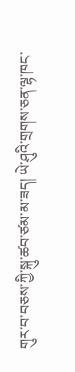གུར་བ་བཅས་ཀྱི་སྐུ་ཚབ་ཙམ་མ་ཟད། ཡེ་ཤུའི་གྲགས་ཅན་ལྷ་ཁང་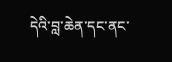དེའི་བླ་ཆེན་དང་ནང་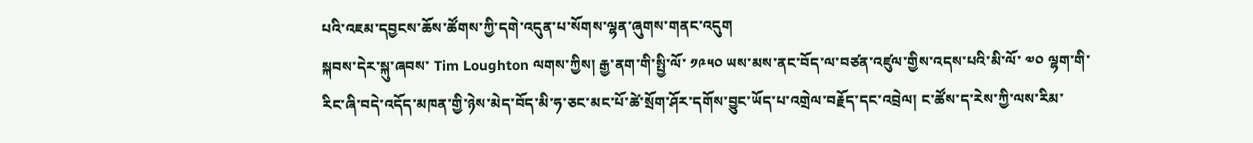པའི་འཇམ་དབྱངས་ཆོས་ཚོགས་ཀྱི་དགེ་འདུན་པ་སོགས་ལྷན་ཞུགས་གནང་འདུག
སྐབས་དེར་སྐུ་ཞབས་ Tim Loughton ལགས་ཀྱིས། རྒྱ་ནག་གི་སྤྱི་ལོ་ ༡༩༥༠ ཡས་མས་ནང་བོད་ལ་བཙན་འཛུལ་གྱིས་འདས་པའི་མི་ལོ་ ༧༠ ལྷག་གི་རིང་ཞི་བདེ་འདོད་མཁན་གྱི་ཉེས་མེད་བོད་མི་ཧ་ཅང་མང་པོ་ཚེ་སྲོག་ཤོར་དགོས་བྱུང་ཡོད་པ་འགྲེལ་བརྗོད་དང་འབྲེལ། ང་ཚོས་ད་རེས་ཀྱི་ལས་རིམ་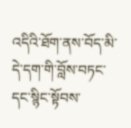འདིའི་ཐོག་ནས་བོད་མི་དེ་དག་གི་བློས་བཏང་དང་སྙིང་སྟོབས་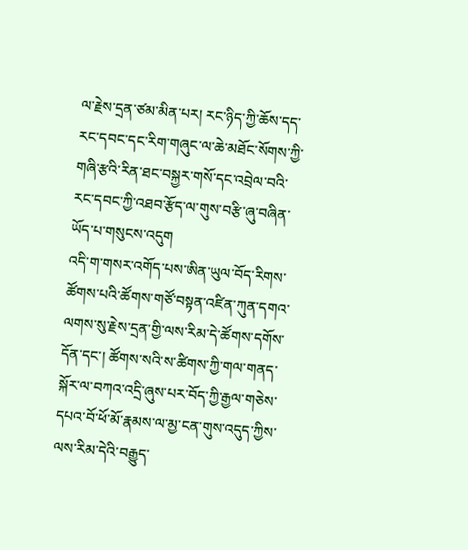ལ་རྗེས་དྲན་ཙམ་མིན་པར། རང་ཉིད་ཀྱི་ཆོས་དད་རང་དབང་དང་རིག་གཞུང་ལ་ཆེ་མཐོང་སོགས་ཀྱི་གཞི་རྩའི་རིན་ཐང་བསྐྱར་གསོ་དང་འབྲེལ་བའི་རང་དབང་ཀྱི་འཐབ་རྩོད་ལ་གུས་བརྩི་ཞུ་བཞིན་ཡོད་པ་གསུངས་འདུག
འདི་ག་གསར་འགོད་པས་ཨིན་ཡུལ་བོད་རིགས་ཚོགས་པའི་ཚོགས་གཙོ་བསྟན་འཛིན་ཀུན་དགའ་ལགས་སུ་རྗེས་དྲན་གྱི་ལས་རིམ་དེ་ཚོགས་དགོས་དོན་དང་། ཚོགས་སའི་ས་ཚིགས་ཀྱི་གལ་གནད་སྐོར་ལ་བཀའ་འདྲི་ཞུས་པར་བོད་ཀྱི་རྒྱལ་གཅེས་དཔའ་བོ་ཕོ་མོ་རྣམས་ལ་མྱ་ངན་གུས་འདུད་ཀྱིས་ལས་རིམ་དེའི་བརྒྱུད་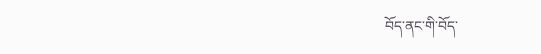བོད་ནང་གི་བོད་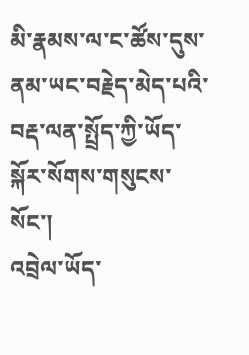མི་རྣམས་ལ་ང་ཚོས་དུས་ནམ་ཡང་བརྗེད་མེད་པའི་བརྡ་ལན་སྤྲོད་ཀྱི་ཡོད་སྐོར་སོགས་གསུངས་སོང་།
འབྲེལ་ཡོད་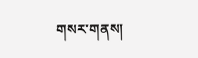གསར་གནས།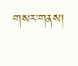གསར་གནས།